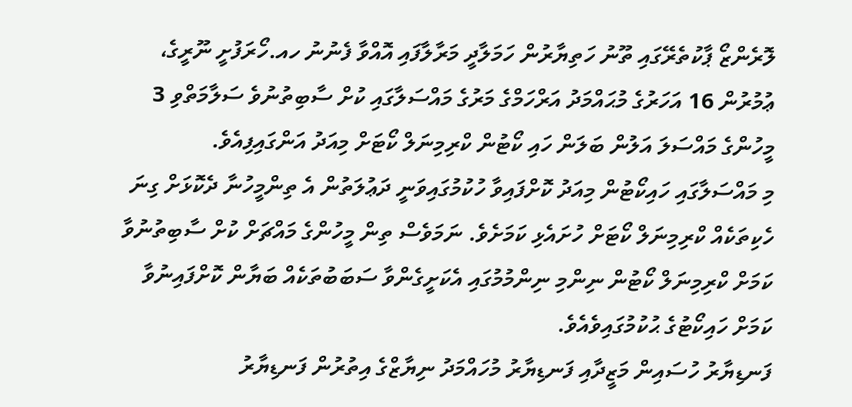ލޮރެންޒޯ ޕާކުތެރޭގައި ތޫނު ހަތިޔާރުން ހަމަލާދީ މަރާލާފައި އޮއްވާ ފެނުނު ހއ.ހޯރަފުށީ ނޫރީގެ، ޢުމުރުން 16 އަހަރުގެ މުޙައްމަދު އަރްހަމްގެ މަރުގެ މައްސަލާގައި ކުށް ސާބިތުނުވެ ސަލާމަތްވި 3 މީހުންގެ މައްސަލަ އަލުން ބަލަން ހައި ކޯޓުން ކްރިމިނަލް ކޯޓަށް މިއަދު އަންގައިފިއެވެ.
މި މައްސަލާގައި ހައިކޯޓުން މިއަދު ކޮށްފައިވާ ހުކުމުގައިވަނީ ދަޢުލަތުން އެ ތިންމީހުނާ ދެކޮޅަށް ގިނަ ހެކިތަކެއް ކްރިމިނަލް ކޯޓަށް ހުށައެޅި ކަމަށެވެ. ނަމަވެސް ތިން މީހުންގެ މައްޗަށް ކުށް ސާބިތުނުވާ ކަމަށް ކްރިމިނަލް ކޯޓުން ނިންމި ނިންމުމުގައި އެކަށީގެންވާ ސަބަބުތަކެއް ބަޔާން ކޮށްފައިނުވާ ކަމަށް ހައިކޯޓުގެ ޙުކުމުގައިވެއެވެ.
ފަނޑިޔާރު ހުސައިން މަޒީދާއި ފަނޑިޔާރު މުހައްމަދު ނިޔާޒްގެ އިތުރުން ފަނޑިޔާރު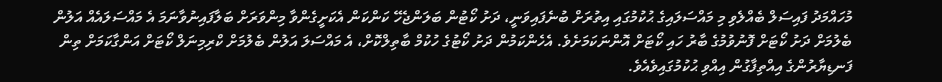މުހައްމަދު ފައިސަލް ބެއްލެވި މި މައްސަލައިގެ ޙުކުމުގައި އިތުރަށް ބުނެފައިވަނީ، ދަށު ކޯޓުން ބަލަންޖެހޭ ކަންކަން އެކަށީގެންވާ މިންވަރަށް ބަލާފައިނުވާނަމަ އެ މައްސަލައެއް އަލުން ބެލުމަށް ދަށު ކޯޓަށް ފޮނުވުމުގެ ބާރު ހައި ކޯޓަށް އޮންނަކަމަށެވެ. އެހެންކަމުން ދަށު ކޯޓުގެ ހުކުމް ބާތިލްކޮށް، އެ މައްސަލަ އަލުން ބެލުމަށް ކްރިމިނަލް ކޯޓަށް އަންގާކަމަށް ތިން ފަނޑިޔާރުންގެ އިއްތިފާގުން އިއްވި ޙުކުމުގައިވެއެވެ.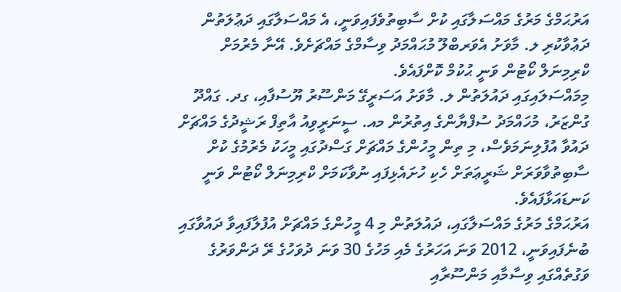އަރުޙަމްގެ މަރުގެ މައްސަލާގައި ކުށް ސާބިތުވެފައިވަނީ، އެ މައްސަލާގައި ދަޢުލަތުން ދަޢުވާކުރި ލ. މާވަށު އެވަރބްލޫ މުޙައްމަދު ވިސާމްގެ މައްޗަށެވެ. އޭނާ މެރުމަށް ކްރިމިނަލް ކޯޓުން ވަނީ ޙުކުމް ކޮށްފައެވެ.
މިމައްސަލައިގައި ދައުލަތުން ލ. މާވަށު އަސަރީގޭ މަންސޫރު ޔޫސުފާއި، ގދ. ގައްދޫ ގުންޒަރު، މުހައްމަދު ސުފްޔާންގެ އިތުރުން މއ. ސީނަރީވިއު އާތިފް ރަޝީދުގެ މައްޗަށް ދައުވާ އުފުލިނަމަވެސް، މި ތިން މީހުންގެ މައްޗަށް ގަސްދުގައި މީހަކު މެރުމުގެ ކުށް ސާބިތުވާވަރަށް ޝަރީޢަތަށް ހެކި ހުށައެޅިފައި ނުވާކަމަށް ކްރިމިނަލް ކޯޓުން ވަނީ ކަނޑައަޅާފައެވެ.
އަރުޙަމްގެ މަރުގެ މައްސަލާގައި، ދައުލަތުން މި 4 މީހުންގެ މައްޗަށް އުފުލާފައިވާ ދައުވާގައި ބުނެފައިވަނީ، 2012 ވަނަ އަހަރުގެ މެއި މަހުގެ 30 ވަނަ ދުވަހުގެ ރޭ ދަންވަރުގެ ވަގުތެއްގައި ވިސާމާއި މަންސޫރާއި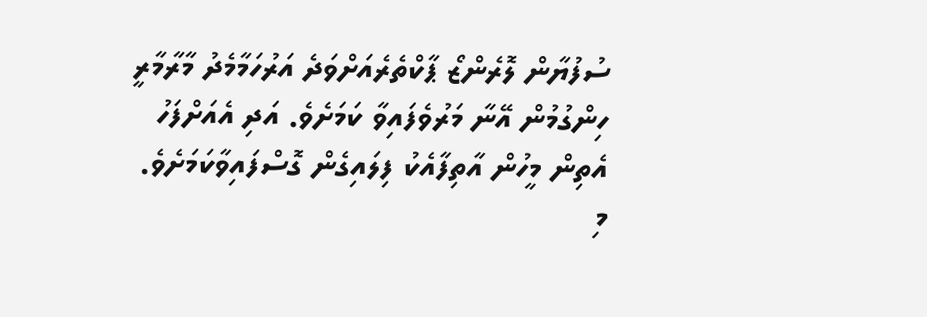ސުފުޔާން ލޮރެންޒޯ ޕާކްތެރެއަށްވަދެ އަރުހަމާމެދު މާރާމާރީ ހިންގުމުން އޭނާ މަރުވެފައިވާ ކަމަށެވެ. އަދި އެއަށްފަހު އެތިން މީހުން އާތިފާއެކު ފިލައިގެން ގޮސްފައިވާކަމަށެވެ.
މި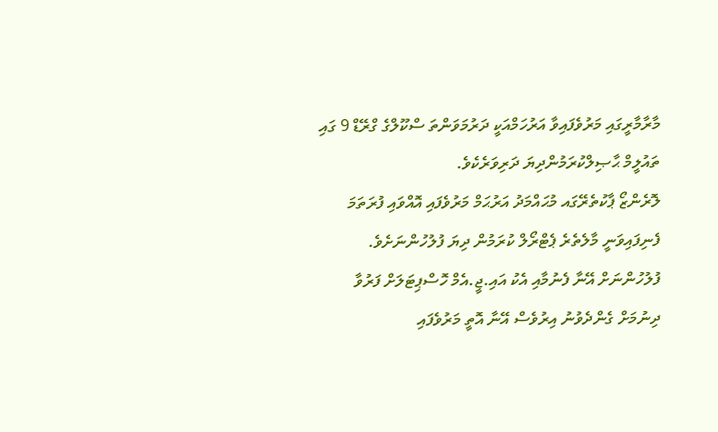މާރާމާރީގައި މަރުވެފައިވާ އަރުހަމްއަކީ ދަރުމަވަންތަ ސްކޫލްގެ ގްރޭޑް 9 ގައި ތައުލީމް ޙާޞިލްކުރަމުންދިޔަ ދަރިވަރެކެވެ.
ލޮރެންޒޯ ޕާކުތެރޭގައ މުޙައްމަދު އަރުޙަމް މަރުވެފައި އޮއްވައި ފުރަތަމަ ފެނިފައިވަނީ މާލެތެރެ ޕެޓްރޯލް ކުރަމުން ދިޔަ ފުލުހުންނަށެވެ. ފުލުހުންނަށް އޭނާ ފެނުމާއި އެކު އައި.ޖީ.އެމް ހޮސްޕިޓަލަށް ފަރުވާ ދިނުމަށް ގެންދެވުނު އިރުވެސް އޭނާ އޮތީ މަރުވެފައި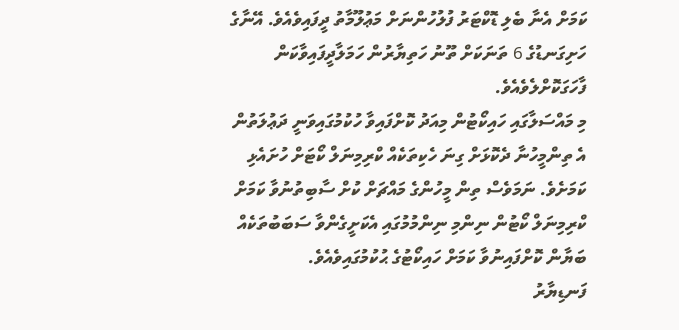ކަމަށް އެނާ ބެލި ޑޮކްޓަރު ފުލުހުންނަށް މަޢުލޫމާތު ދީފައިވެއެވެ. އޭނާގެ ހަށިގަނޑުގެ 6 ތަނަކަށް ތޫނު ހަތިޔާރުން ހަމަލާދީފައިވާކަން ފާހަގަކޮށްލެވެއެވެ.
މި މައްސަލާގައި ހައިކޯޓުން މިއަދު ކޮށްފައިވާ ހުކުމުގައިވަނީ ދަޢުލަތުން އެ ތިންމީހުނާ ދެކޮޅަށް ގިނަ ހެކިތަކެއް ކްރިމިނަލް ކޯޓަށް ހުށައެޅި ކަމަށެވެ. ނަމަވެސް ތިން މީހުންގެ މައްޗަށް ކުށް ސާބިތުނުވާ ކަމަށް ކްރިމިނަލް ކޯޓުން ނިންމި ނިންމުމުގައި އެކަށީގެންވާ ސަބަބުތަކެއް ބަޔާން ކޮށްފައިނުވާ ކަމަށް ހައިކޯޓުގެ ޙުކުމުގައިވެއެވެ.
ފަނޑިޔާރު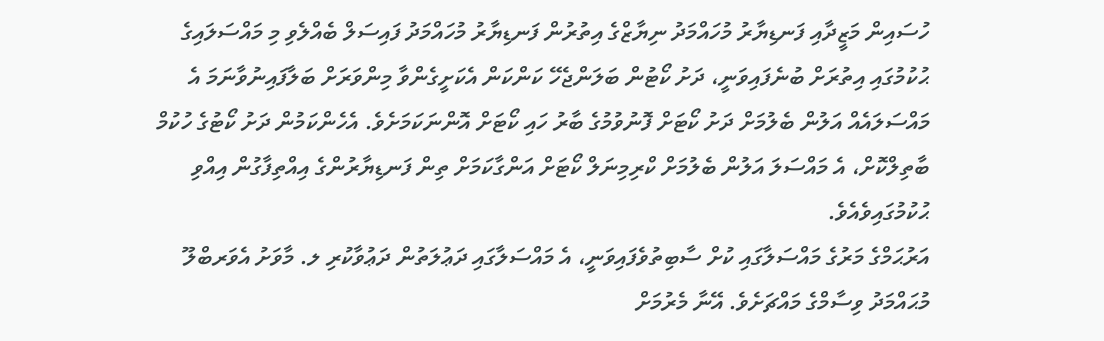ހުސައިން މަޒީދާއި ފަނޑިޔާރު މުހައްމަދު ނިޔާޒްގެ އިތުރުން ފަނޑިޔާރު މުހައްމަދު ފައިސަލް ބެއްލެވި މި މައްސަލައިގެ ޙުކުމުގައި އިތުރަށް ބުނެފައިވަނީ، ދަށު ކޯޓުން ބަލަންޖެހޭ ކަންކަން އެކަށީގެންވާ މިންވަރަށް ބަލާފައިނުވާނަމަ އެ މައްސަލައެއް އަލުން ބެލުމަށް ދަށު ކޯޓަށް ފޮނުވުމުގެ ބާރު ހައި ކޯޓަށް އޮންނަކަމަށެވެ. އެހެންކަމުން ދަށު ކޯޓުގެ ހުކުމް ބާތިލްކޮށް، އެ މައްސަލަ އަލުން ބެލުމަށް ކްރިމިނަލް ކޯޓަށް އަންގާކަމަށް ތިން ފަނޑިޔާރުންގެ އިއްތިފާގުން އިއްވި ޙުކުމުގައިވެއެވެ.
އަރުޙަމްގެ މަރުގެ މައްސަލާގައި ކުށް ސާބިތުވެފައިވަނީ، އެ މައްސަލާގައި ދަޢުލަތުން ދަޢުވާކުރި ލ. މާވަށު އެވަރބްލޫ މުޙައްމަދު ވިސާމްގެ މައްޗަށެވެ. އޭނާ މެރުމަށް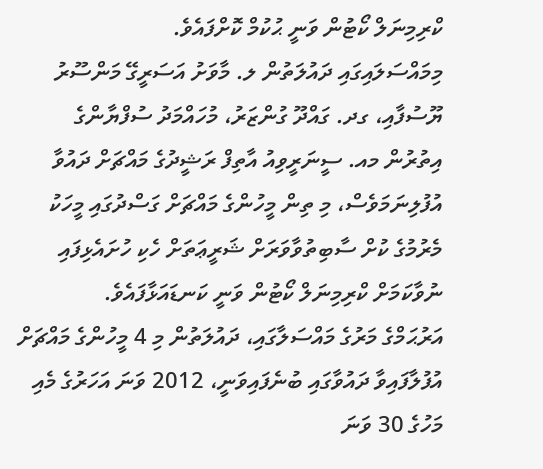ކްރިމިނަލް ކޯޓުން ވަނީ ޙުކުމް ކޮށްފައެވެ.
މިމައްސަލައިގައި ދައުލަތުން ލ. މާވަށު އަސަރީގޭ މަންސޫރު ޔޫސުފާއި، ގދ. ގައްދޫ ގުންޒަރު، މުހައްމަދު ސުފްޔާންގެ އިތުރުން މއ. ސީނަރީވިއު އާތިފް ރަޝީދުގެ މައްޗަށް ދައުވާ އުފުލިނަމަވެސް، މި ތިން މީހުންގެ މައްޗަށް ގަސްދުގައި މީހަކު މެރުމުގެ ކުށް ސާބިތުވާވަރަށް ޝަރީޢަތަށް ހެކި ހުށައެޅިފައި ނުވާކަމަށް ކްރިމިނަލް ކޯޓުން ވަނީ ކަނޑައަޅާފައެވެ.
އަރުޙަމްގެ މަރުގެ މައްސަލާގައި، ދައުލަތުން މި 4 މީހުންގެ މައްޗަށް އުފުލާފައިވާ ދައުވާގައި ބުނެފައިވަނީ، 2012 ވަނަ އަހަރުގެ މެއި މަހުގެ 30 ވަނަ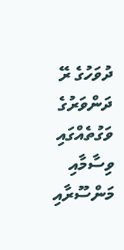ދުވަހުގެ ރޭ ދަންވަރުގެ ވަގުތެއްގައި ވިސާމާއި މަންސޫރާއި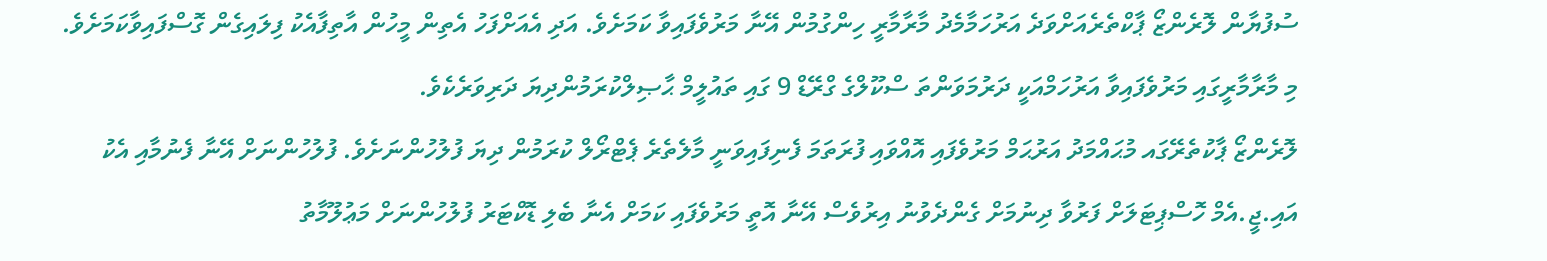ސުފުޔާން ލޮރެންޒޯ ޕާކްތެރެއަށްވަދެ އަރުހަމާމެދު މާރާމާރީ ހިންގުމުން އޭނާ މަރުވެފައިވާ ކަމަށެވެ. އަދި އެއަށްފަހު އެތިން މީހުން އާތިފާއެކު ފިލައިގެން ގޮސްފައިވާކަމަށެވެ.
މި މާރާމާރީގައި މަރުވެފައިވާ އަރުހަމްއަކީ ދަރުމަވަންތަ ސްކޫލްގެ ގްރޭޑް 9 ގައި ތައުލީމް ޙާޞިލްކުރަމުންދިޔަ ދަރިވަރެކެވެ.
ލޮރެންޒޯ ޕާކުތެރޭގައ މުޙައްމަދު އަރުޙަމް މަރުވެފައި އޮއްވައި ފުރަތަމަ ފެނިފައިވަނީ މާލެތެރެ ޕެޓްރޯލް ކުރަމުން ދިޔަ ފުލުހުންނަށެވެ. ފުލުހުންނަށް އޭނާ ފެނުމާއި އެކު އައި.ޖީ.އެމް ހޮސްޕިޓަލަށް ފަރުވާ ދިނުމަށް ގެންދެވުނު އިރުވެސް އޭނާ އޮތީ މަރުވެފައި ކަމަށް އެނާ ބެލި ޑޮކްޓަރު ފުލުހުންނަށް މަޢުލޫމާތު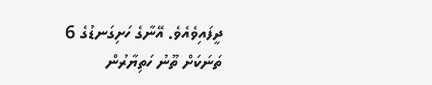ދީފައިވެއެވެ. އޭނާގެ ހަށިގަނޑުގެ 6 ތަނަކަށް ތޫނު ހަތިޔާރުން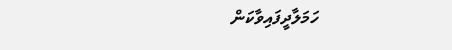ހަމަލާދީފައިވާކަން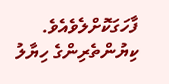ފާހަގަކޮށްލެވެއެވެ.
ކިޔުންތެރިންގެ ހިޔާލު